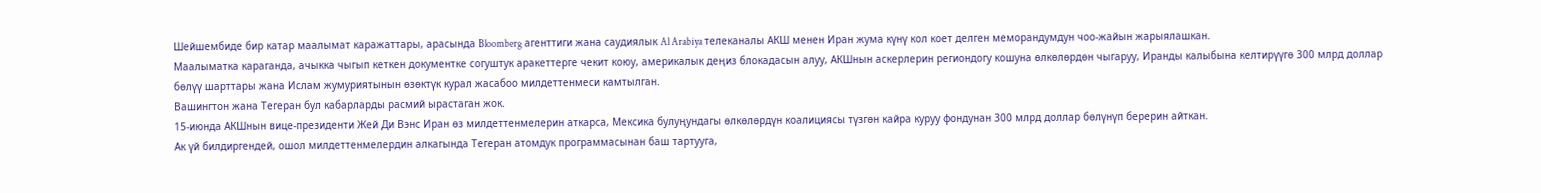Шейшембиде бир катар маалымат каражаттары, арасында Bloomberg агенттиги жана саудиялык Al Arabiya телеканалы АКШ менен Иран жума күнү кол коет делген меморандумдун чоо-жайын жарыялашкан.
Маалыматка караганда, ачыкка чыгып кеткен документке согуштук аракеттерге чекит коюу, америкалык деңиз блокадасын алуу, АКШнын аскерлерин региондогу кошуна өлкөлөрдөн чыгаруу, Иранды калыбына келтирүүгө 300 млрд доллар бөлүү шарттары жана Ислам жумуриятынын өзөктүк курал жасабоо милдеттенмеси камтылган.
Вашингтон жана Тегеран бул кабарларды расмий ырастаган жок.
15-июнда АКШнын вице-президенти Жей Ди Вэнс Иран өз милдеттенмелерин аткарса, Мексика булуңундагы өлкөлөрдүн коалициясы түзгөн кайра куруу фондунан 300 млрд доллар бөлүнүп берерин айткан.
Ак үй билдиргендей, ошол милдеттенмелердин алкагында Тегеран атомдук программасынан баш тартууга,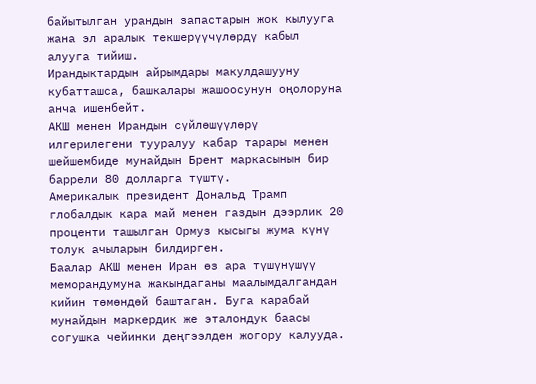байытылган урандын запастарын жок кылууга жана эл аралык текшерүүчүлөрдү кабыл алууга тийиш.
Ирандыктардын айрымдары макулдашууну кубатташса, башкалары жашоосунун оңолоруна анча ишенбейт.
АКШ менен Ирандын сүйлөшүүлөрү илгерилегени тууралуу кабар тарары менен шейшембиде мунайдын Брент маркасынын бир баррели 80 долларга түштү.
Америкалык президент Дональд Трамп глобалдык кара май менен газдын дээрлик 20 проценти ташылган Ормуз кысыгы жума күнү толук ачыларын билдирген.
Баалар АКШ менен Иран өз ара түшүнүшүү меморандумуна жакындаганы маалымдалгандан кийин төмөндөй баштаган. Буга карабай мунайдын маркердик же эталондук баасы согушка чейинки деңгээлден жогору калууда.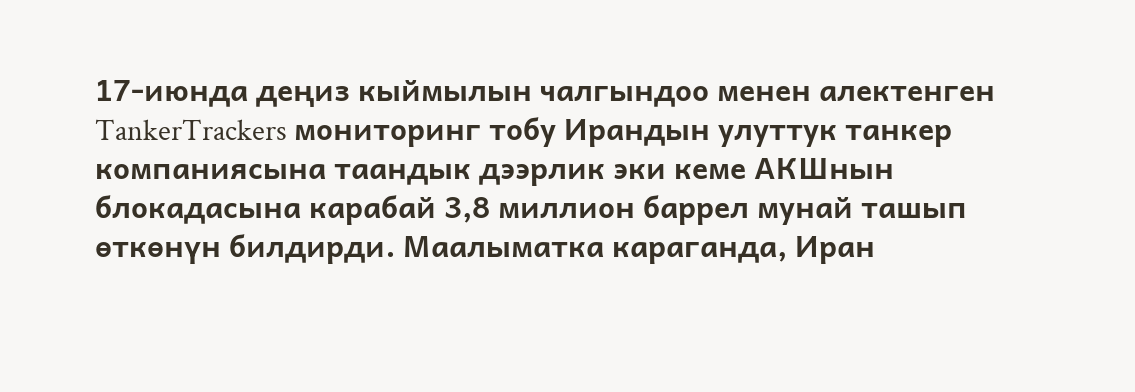17-июнда деңиз кыймылын чалгындоо менен алектенген TankerTrackers мониторинг тобу Ирандын улуттук танкер компаниясына таандык дээрлик эки кеме АКШнын блокадасына карабай 3,8 миллион баррел мунай ташып өткөнүн билдирди. Маалыматка караганда, Иран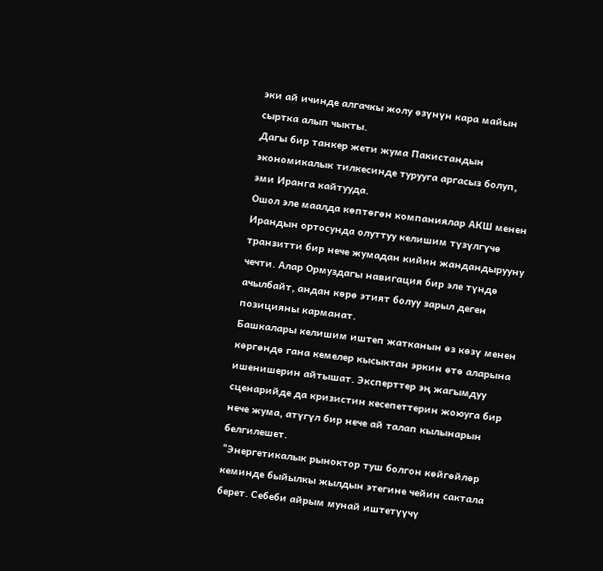эки ай ичинде алгачкы жолу өзүнүн кара майын сыртка алып чыкты.
Дагы бир танкер жети жума Пакистандын экономикалык тилкесинде турууга аргасыз болуп, эми Иранга кайтууда.
Ошол эле маалда көптөгөн компаниялар АКШ менен Ирандын ортосунда олуттуу келишим түзүлгүчө транзитти бир нече жумадан кийин жандандырууну чечти. Алар Ормуздагы навигация бир эле түндө ачылбайт, андан көрө этият болуу зарыл деген позицияны карманат.
Башкалары келишим иштеп жатканын өз көзү менен көргөндө гана кемелер кысыктан эркин өтө аларына ишенишерин айтышат. Эксперттер эң жагымдуу сценарийде да кризистин кесепеттерин жоюуга бир нече жума, атүгүл бир нече ай талап кылынарын белгилешет.
"Энергетикалык рыноктор туш болгон көйгөйлөр кеминде быйылкы жылдын этегине чейин сактала берет. Себеби айрым мунай иштетүүчү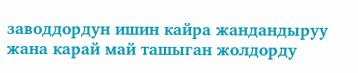заводдордун ишин кайра жандандыруу жана карай май ташыган жолдорду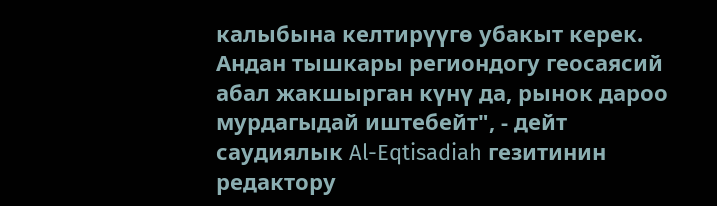калыбына келтирүүгө убакыт керек. Андан тышкары региондогу геосаясий абал жакшырган күнү да, рынок дароо мурдагыдай иштебейт", - дейт саудиялык Al-Eqtisadiah гезитинин редактору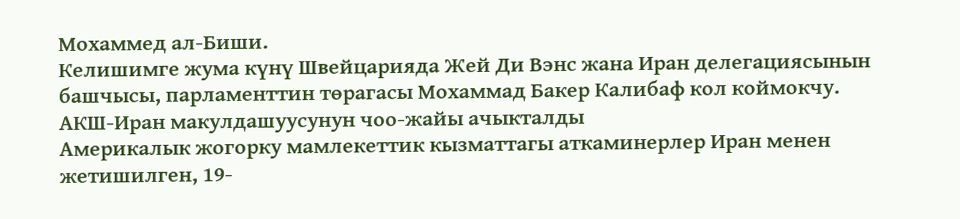Мохаммед ал-Биши.
Келишимге жума күнү Швейцарияда Жей Ди Вэнс жана Иран делегациясынын башчысы, парламенттин төрагасы Мохаммад Бакер Калибаф кол коймокчу.
АКШ-Иран макулдашуусунун чоо-жайы ачыкталды
Америкалык жогорку мамлекеттик кызматтагы аткаминерлер Иран менен жетишилген, 19-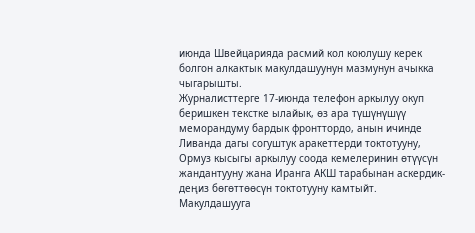июнда Швейцарияда расмий кол коюлушу керек болгон алкактык макулдашуунун мазмунун ачыкка чыгарышты.
Журналисттерге 17-июнда телефон аркылуу окуп беришкен текстке ылайык, өз ара түшүнүшүү меморандуму бардык фронттордо, анын ичинде Ливанда дагы согуштук аракеттерди токтотууну, Ормуз кысыгы аркылуу соода кемелеринин өтүүсүн жандантууну жана Иранга АКШ тарабынан аскердик-деңиз бөгөттөөсүн токтотууну камтыйт.
Макулдашууга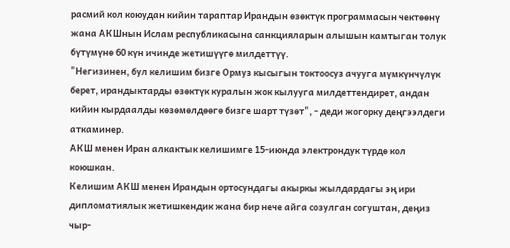расмий кол коюудан кийин тараптар Ирандын өзөктүк программасын чектөөнү жана АКШнын Ислам республикасына санкцияларын алышын камтыган толук бүтүмүнө 60 күн ичинде жетишүүгө милдеттүү.
"Негизинен, бул келишим бизге Ормуз кысыгын токтоосуз ачууга мүмкүнчүлүк берет, ирандыктарды өзөктүк куралын жок кылууга милдеттендирет, андан кийин кырдаалды көзөмөлдөөгө бизге шарт түзөт", - деди жогорку деңгээлдеги аткаминер.
АКШ менен Иран алкактык келишимге 15-июнда электрондук түрдө кол коюшкан.
Келишим АКШ менен Ирандын ортосундагы акыркы жылдардагы эң ири дипломатиялык жетишкендик жана бир нече айга созулган согуштан, деңиз чыр-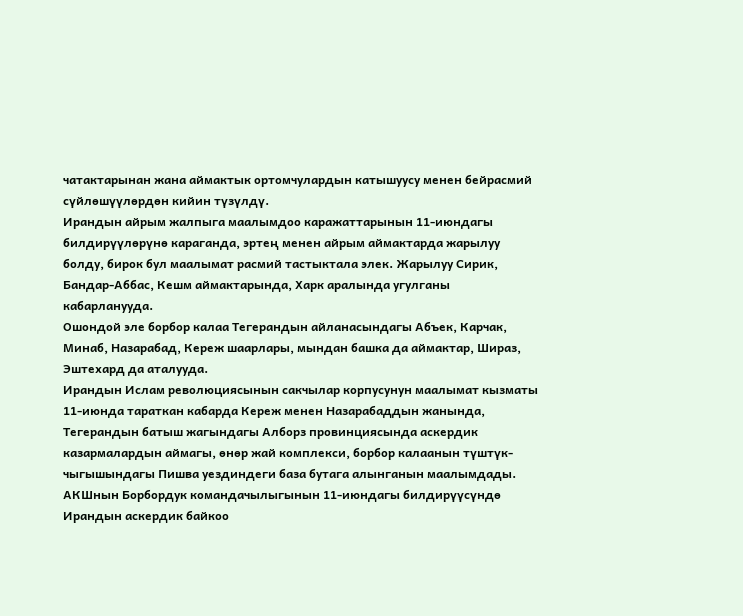чатактарынан жана аймактык ортомчулардын катышуусу менен бейрасмий сүйлөшүүлөрдөн кийин түзүлдү.
Ирандын айрым жалпыга маалымдоо каражаттарынын 11-июндагы билдирүүлөрүнө караганда, эртең менен айрым аймактарда жарылуу болду, бирок бул маалымат расмий тастыктала элек. Жарылуу Сирик, Бандар-Аббас, Кешм аймактарында, Харк аралында угулганы кабарланууда.
Ошондой эле борбор калаа Тегерандын айланасындагы Абъек, Карчак, Минаб, Назарабад, Кереж шаарлары, мындан башка да аймактар, Шираз, Эштехард да аталууда.
Ирандын Ислам революциясынын сакчылар корпусунун маалымат кызматы 11-июнда тараткан кабарда Кереж менен Назарабаддын жанында, Тегерандын батыш жагындагы Алборз провинциясында аскердик казармалардын аймагы, өнөр жай комплекси, борбор калаанын түштүк-чыгышындагы Пишва уездиндеги база бутага алынганын маалымдады.
АКШнын Борбордук командачылыгынын 11-июндагы билдирүүсүндө Ирандын аскердик байкоо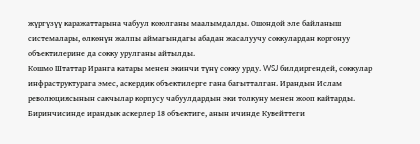жүргүзүү каражаттарына чабуул коюлганы маалымдалды. Ошондой эле байланыш системалары, өлкөнүн жалпы аймагындагы абадан жасалуучу соккулардан коргонуу объектилерине да сокку урулганы айтылды.
Кошмо Штаттар Иранга катары менен экинчи түнү сокку урду. WSJ билдиргендей, соккулар инфраструктурага эмес, аскердик объектилерге гана багытталган. Ирандын Ислам революциясынын сакчылар корпусу чабуулдардын эки толкуну менен жооп кайтарды.
Биринчисинде ирандык аскерлер 18 объектиге, анын ичинде Кувейттеги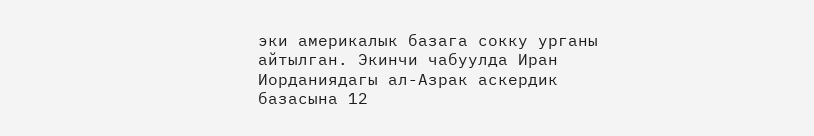эки америкалык базага сокку урганы айтылган. Экинчи чабуулда Иран Иорданиядагы ал-Азрак аскердик базасына 12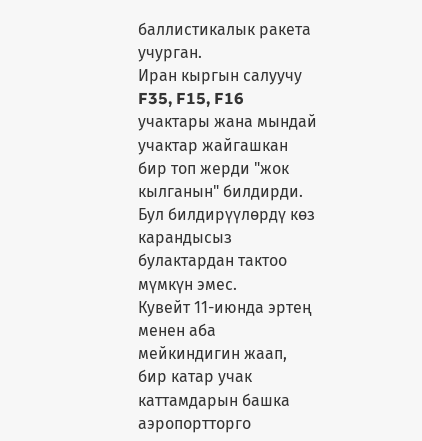баллистикалык ракета учурган.
Иран кыргын салуучу F35, F15, F16 учактары жана мындай учактар жайгашкан бир топ жерди "жок кылганын" билдирди.
Бул билдирүүлөрдү көз карандысыз булактардан тактоо мүмкүн эмес.
Кувейт 11-июнда эртең менен аба мейкиндигин жаап, бир катар учак каттамдарын башка аэропортторго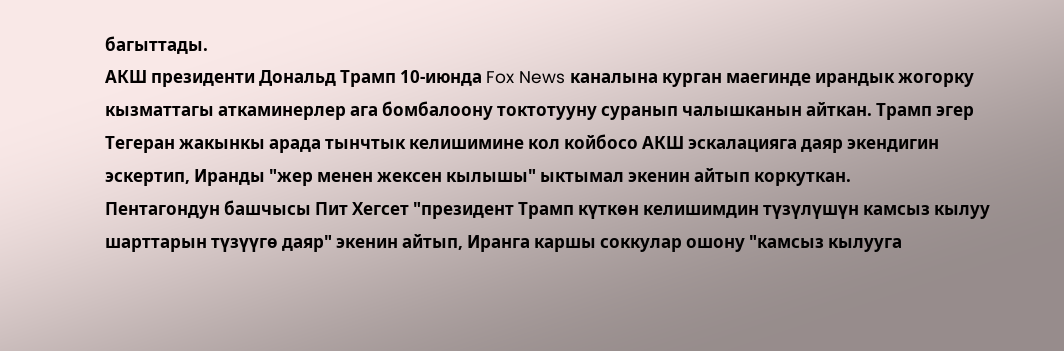багыттады.
АКШ президенти Дональд Трамп 10-июнда Fox News каналына курган маегинде ирандык жогорку кызматтагы аткаминерлер ага бомбалоону токтотууну суранып чалышканын айткан. Трамп эгер Тегеран жакынкы арада тынчтык келишимине кол койбосо АКШ эскалацияга даяр экендигин эскертип, Иранды "жер менен жексен кылышы" ыктымал экенин айтып коркуткан.
Пентагондун башчысы Пит Хегсет "президент Трамп күткөн келишимдин түзүлүшүн камсыз кылуу шарттарын түзүүгө даяр" экенин айтып, Иранга каршы соккулар ошону "камсыз кылууга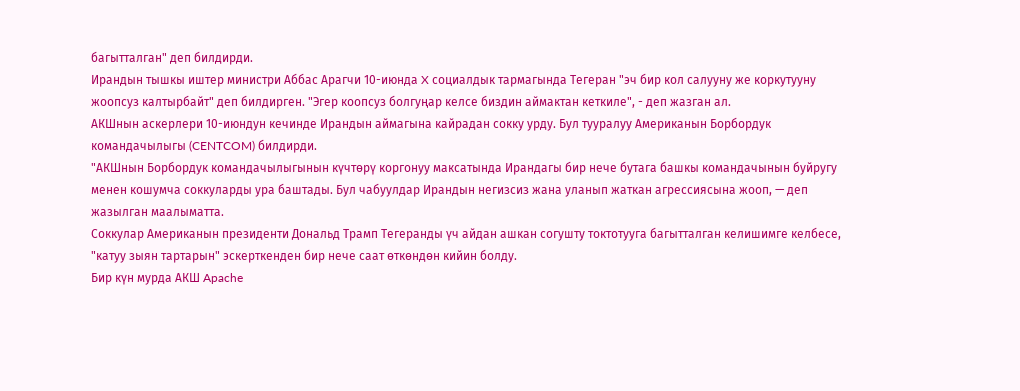багытталган" деп билдирди.
Ирандын тышкы иштер министри Аббас Арагчи 10-июнда X социалдык тармагында Тегеран "эч бир кол салууну же коркутууну жоопсуз калтырбайт" деп билдирген. "Эгер коопсуз болгуңар келсе биздин аймактан кеткиле", - деп жазган ал.
АКШнын аскерлери 10-июндун кечинде Ирандын аймагына кайрадан сокку урду. Бул тууралуу Американын Борбордук командачылыгы (CENTCOM) билдирди.
"АКШнын Борбордук командачылыгынын күчтөрү коргонуу максатында Ирандагы бир нече бутага башкы командачынын буйругу менен кошумча соккуларды ура баштады. Бул чабуулдар Ирандын негизсиз жана уланып жаткан агрессиясына жооп, — деп жазылган маалыматта.
Соккулар Американын президенти Дональд Трамп Тегеранды үч айдан ашкан согушту токтотууга багытталган келишимге келбесе, "катуу зыян тартарын" эскерткенден бир нече саат өткөндөн кийин болду.
Бир күн мурда АКШ Apache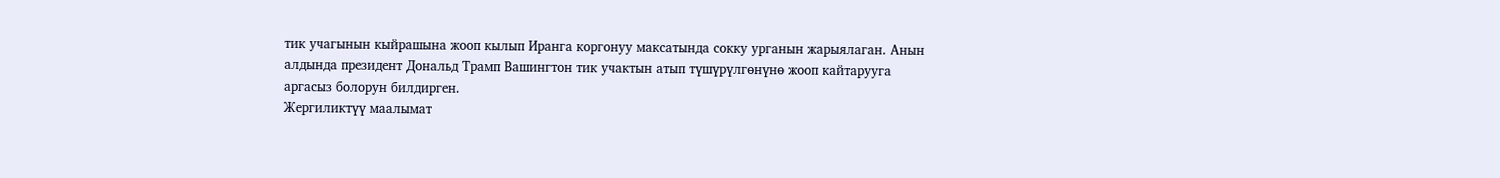тик учагынын кыйрашына жооп кылып Иранга коргонуу максатында сокку урганын жарыялаган. Анын алдында президент Дональд Трамп Вашингтон тик учактын атып түшүрүлгөнүнө жооп кайтарууга аргасыз болорун билдирген.
Жергиликтүү маалымат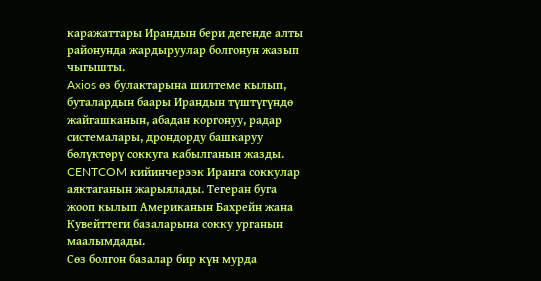каражаттары Ирандын бери дегенде алты районунда жардыруулар болгонун жазып чыгышты.
Axios өз булактарына шилтеме кылып, буталардын баары Ирандын түштүгүндө жайгашканын, абадан коргонуу, радар системалары, дрондорду башкаруу бөлүктөрү соккуга кабылганын жазды.
CENTCOM кийинчерээк Иранга соккулар аяктаганын жарыялады. Тегеран буга жооп кылып Американын Бахрейн жана Кувейттеги базаларына сокку урганын маалымдады.
Сөз болгон базалар бир күн мурда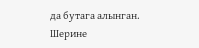да бутага алынган.
Шерине